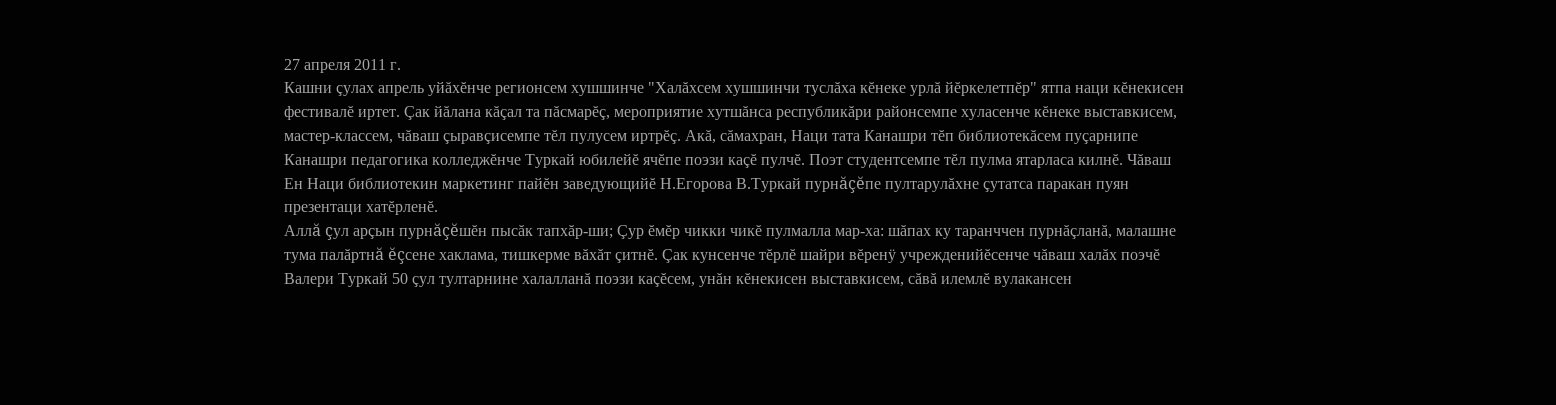27 апреля 2011 г.
Кашни çулах апрель уйăхĕнче регионсем хушшинче "Халăхсем хушшинчи туслăха кĕнеке урлă йĕркелетпĕр" ятпа наци кĕнекисен фестивалĕ иртет. Çак йăлана кăçал та пăсмарĕç, мероприятие хутшăнса республикăри районсемпе хуласенче кĕнеке выставкисем, мастер-классем, чăваш çыравçисемпе тĕл пулусем иртрĕç. Акă, сăмахран, Наци тата Канашри тĕп библиотекăсем пуçарнипе Канашри педагогика колледжĕнче Туркай юбилейĕ ячĕпе поэзи каçĕ пулчĕ. Поэт студентсемпе тĕл пулма ятарласа килнĕ. Чăваш Ен Наци библиотекин маркетинг пайĕн заведующийĕ Н.Егорова В.Туркай пурнăçĕпе пултарулăхне çутатса паракан пуян презентаци хатĕрленĕ.
Аллă çул арçын пурнăçĕшĕн пысăк тапхăр-ши; Çур ĕмĕр чикки чикĕ пулмалла мар-ха: шăпах ку таранччен пурнăçланă, малашне тума палăртнă ĕçсене хаклама, тишкерме вăхăт çитнĕ. Çак кунсенче тĕрлĕ шайри вĕренÿ учрежденийĕсенче чăваш халăх поэчĕ Валери Туркай 50 çул тултарнине халалланă поэзи каçĕсем, унăн кĕнекисен выставкисем, сăвă илемлĕ вулакансен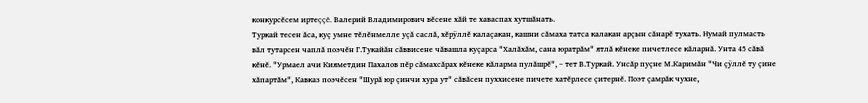конкурсĕсем иртеççĕ. Валерий Владимирович вĕсене хăй те хаваспах хутшăнать.
Туркай тесен ăса, куç умне тĕлĕнмелле уçă саслă, хĕрÿллĕ калаçакан, кашни сăмаха татса калакан арçын сăнарĕ тухать. Нумай пулмасть вăл тутарсен чаплă поэчĕн Г.Тукайăн сăввисене чăвашла куçарса "Халăхăм, сана юратрăм" ятлă кĕнеке пичетлесе кăларнă. Унта 45 сăвă кĕнĕ. "Урмаел ачи Кияметдин Пахалов пĕр сăмахсăрах кĕнеке кăларма пулăшрĕ", – тет В.Туркай. Унсăр пуçне М.Каримăн "Чи çÿллĕ ту çине хăпартăм", Кавказ поэчĕсен "Шурă юр çинчи хура ут" сăвăсен пуххисене пичете хатĕрлесе çитернĕ. Поэт çамрăк чухне,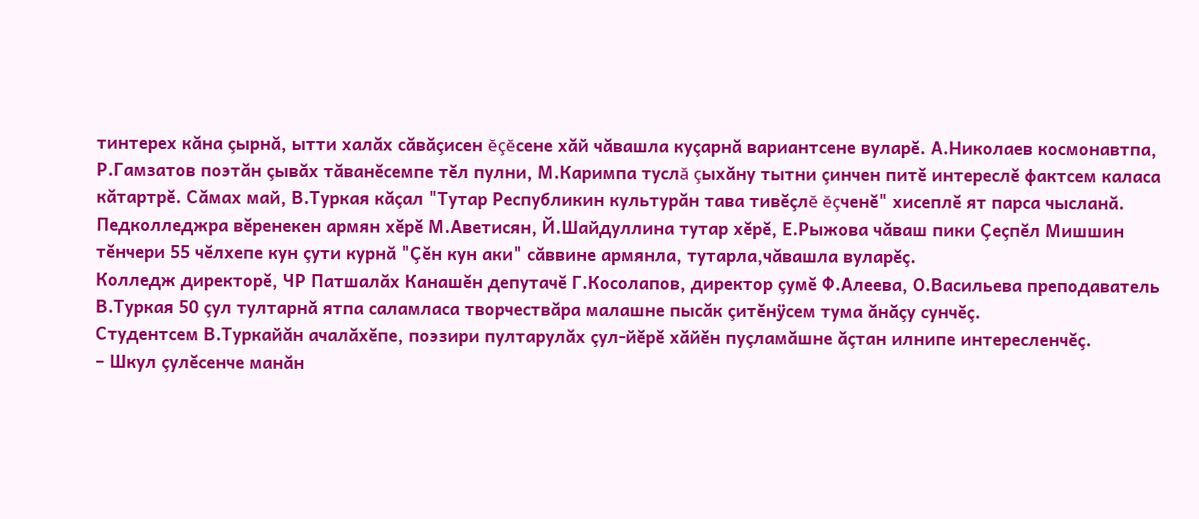тинтерех кăна çырнă, ытти халăх сăвăçисен ĕçĕсене хăй чăвашла куçарнă вариантсене вуларĕ. А.Николаев космонавтпа, Р.Гамзатов поэтăн çывăх тăванĕсемпе тĕл пулни, М.Каримпа туслă çыхăну тытни çинчен питĕ интереслĕ фактсем каласа кăтартрĕ. Сăмах май, В.Туркая кăçал "Тутар Республикин культурăн тава тивĕçлĕ ĕçченĕ" хисеплĕ ят парса чысланă.
Педколледжра вĕренекен армян хĕрĕ М.Аветисян, Й.Шайдуллина тутар хĕрĕ, Е.Рыжова чăваш пики Çеçпĕл Мишшин тĕнчери 55 чĕлхепе кун çути курнă "Çĕн кун аки" сăввине армянла, тутарла,чăвашла вуларĕç.
Колледж директорĕ, ЧР Патшалăх Канашĕн депутачĕ Г.Косолапов, директор çумĕ Ф.Алеева, О.Васильева преподаватель В.Туркая 50 çул тултарнă ятпа саламласа творчествăра малашне пысăк çитĕнÿсем тума ăнăçу сунчĕç.
Студентсем В.Туркайăн ачалăхĕпе, поэзири пултарулăх çул-йĕрĕ хăйĕн пуçламăшне ăçтан илнипе интересленчĕç.
– Шкул çулĕсенче манăн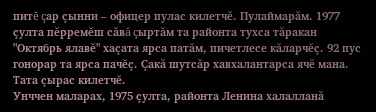питĕ çар çынни – офицер пулас килетчĕ. Пулаймарăм. 1977 çулта пĕрремĕш сăвă çыртăм та районта тухса тăракан "Октябрь ялавĕ" хаçата ярса патăм, пичетлесе кăларчĕç. 92 пус гонорар та ярса пачĕç. Çакă шутсăр хавхалантарса ячĕ мана. Тата çырас килетчĕ.
Унччен маларах, 1975 çулта, районта Ленина халалланă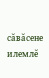сăвăсене илемлĕ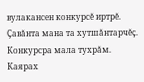вулакансен конкурсĕ иртрĕ. Çавăнта мана та хутшăнтарчĕç. Конкурсра мала тухрăм. Каярах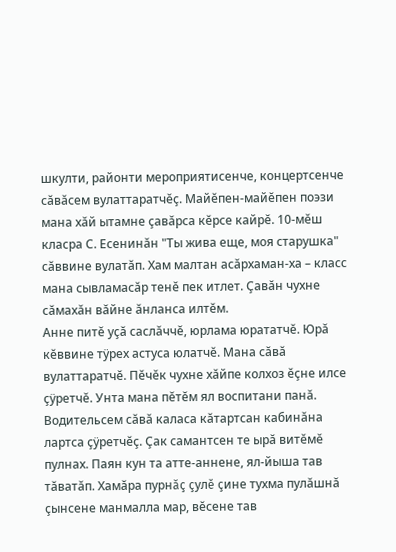шкулти, районти мероприятисенче, концертсенче сăвăсем вулаттаратчĕç. Майĕпен-майĕпен поэзи мана хăй ытамне çавăрса кĕрсе кайрĕ. 10-мĕш класра С. Есенинăн "Ты жива еще, моя старушка" сăввине вулатăп. Хам малтан асăрхаман-ха – класс мана сывламасăр тенĕ пек итлет. Çавăн чухне сăмахăн вăйне ăнланса илтĕм.
Анне питĕ уçă саслăччĕ, юрлама юрататчĕ. Юрă кĕввине тÿрех астуса юлатчĕ. Мана сăвă вулаттаратчĕ. Пĕчĕк чухне хăйпе колхоз ĕçне илсе çÿретчĕ. Унта мана пĕтĕм ял воспитани панă. Водительсем сăвă каласа кăтартсан кабинăна лартса çÿретчĕç. Çак самантсен те ырă витĕмĕ пулнах. Паян кун та атте-аннене, ял-йыша тав тăватăп. Хамăра пурнăç çулĕ çине тухма пулăшнă çынсене манмалла мар, вĕсене тав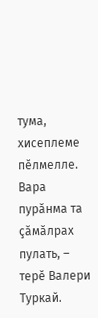тума, хисеплеме пĕлмелле. Вара пурăнма та çăмăлрах пулать, – терĕ Валери Туркай.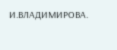И.ВЛАДИМИРОВА.